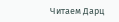Читаем Дарц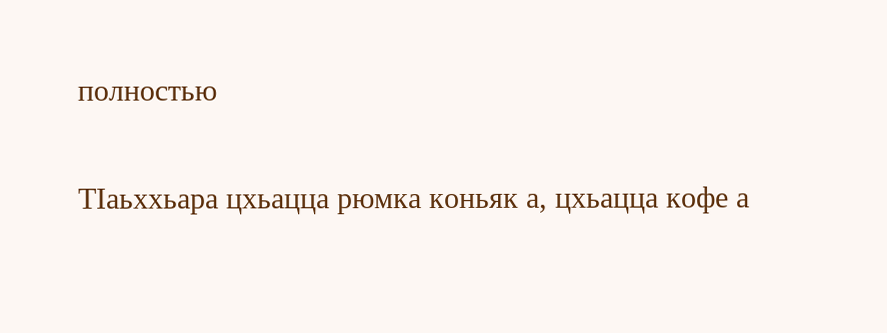полностью

ТIаьххьара цхьацца рюмка коньяк а, цхьацца кофе а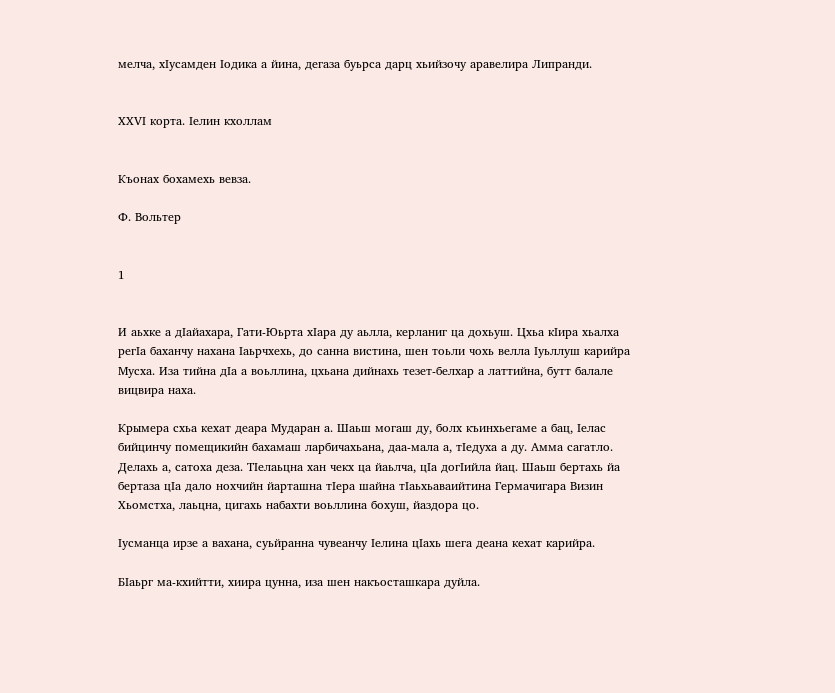мелча, хIусамден Iодика а йина, дегаза буьрса дарц хьийзочу аравелира Липранди.


ХХVI корта. Iелин кхоллам


Къонах бохамехь вевза.

Ф. Вольтер


1


И аьхке а дIайахара, Гати-Юьрта хIара ду аьлла, керланиг ца дохьуш. Цхьа кIира хьалха регIа баханчу нахана Iаьрчхехь, до санна вистина, шен тоьли чохь велла Iуьллуш карийра Мусха. Иза тийна дIа а воьллина, цхьана дийнахь тезет-белхар а латтийна, бутт балале вицвира наха.

Крымера схьа кехат деара Мударан а. Шаьш могаш ду, болх къинхьегаме а бац, Iелас бийцинчу помещикийн бахамаш ларбичахьана, даа-мала а, тIедуха а ду. Амма сагатло. Делахь а, сатоха деза. ТIелаьцна хан чекх ца йаьлча, цIа догIийла йац. Шаьш бертахь йа бертаза цIа дало нохчийн йарташна тIера шайна тIаьхьаваийтина Гермачигара Визин Хьомстха, лаьцна, цигахь набахти воьллина бохуш, йаздора цо.

Iусманца ирзе а вахана, суьйранна чувеанчу Iелина цIахь шега деана кехат карийра.

БIаьрг ма-кхийтти, хиира цунна, иза шен накъосташкара дуйла.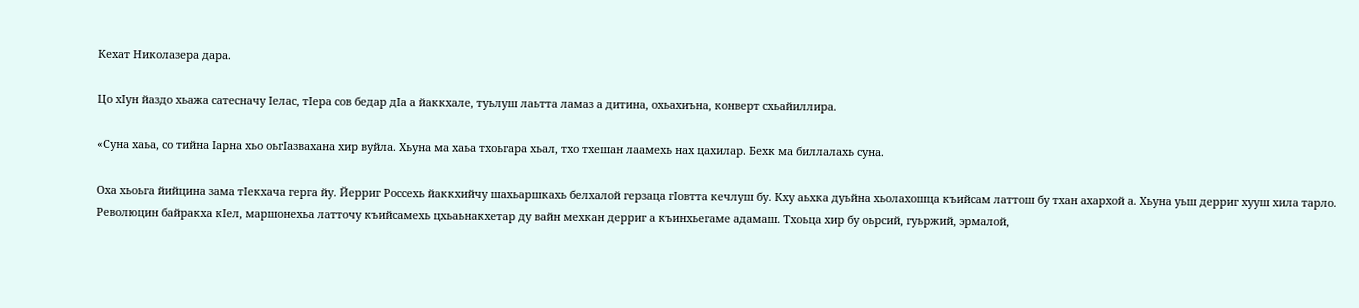Кехат Николазера дара.

Цо хIун йаздо хьажа сатесначу Iелас, тIера сов бедар дIа а йаккхале, туьлуш лаьтта ламаз а дитина, охьахиъна, конверт схьайиллира.

«Суна хаьа, со тийна Iарна хьо оьгIазвахана хир вуйла. Хьуна ма хаьа тхоьгара хьал, тхо тхешан лаамехь нах цахилар. Бехк ма биллалахь суна.

Оха хьоьга йийцина зама тIекхача герга йу. Йерриг Россехь йаккхийчу шахьаршкахь белхалой герзаца гIовтта кечлуш бу. Кху аьхка дуьйна хьолахошца къийсам латтош бу тхан ахархой а. Хьуна уьш дерриг хууш хила тарло. Революцин байракха кIел, маршонехьа латточу къийсамехь цхьаьнакхетар ду вайн мехкан дерриг а къинхьегаме адамаш. Тхоьца хир бу оьрсий, гуьржий, эрмалой,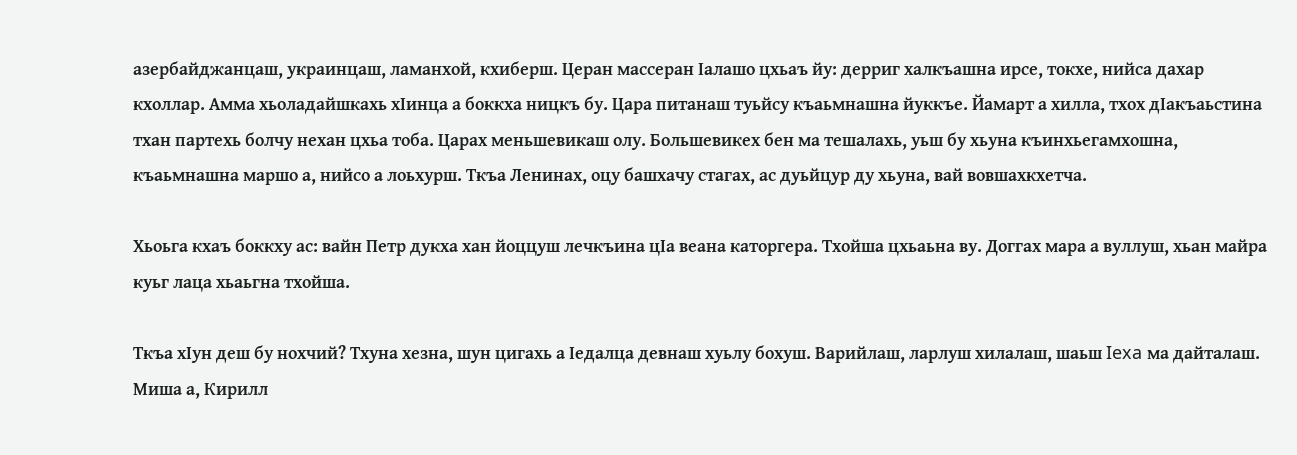азербайджанцаш, украинцаш, ламанхой, кхиберш. Церан массеран Iалашо цхьаъ йу: дерриг халкъашна ирсе, токхе, нийса дахар кхоллар. Амма хьоладайшкахь хIинца а боккха ницкъ бу. Цара питанаш туьйсу къаьмнашна йуккъе. Йамарт а хилла, тхох дIакъаьстина тхан партехь болчу нехан цхьа тоба. Царах меньшевикаш олу. Большевикех бен ма тешалахь, уьш бу хьуна къинхьегамхошна, къаьмнашна маршо а, нийсо а лоьхурш. Ткъа Ленинах, оцу башхачу стагах, ас дуьйцур ду хьуна, вай вовшахкхетча.

Хьоьга кхаъ боккху ас: вайн Петр дукха хан йоццуш лечкъина цIa веана каторгера. Тхойша цхьаьна ву. Доггах мара а вуллуш, хьан майра куьг лаца хьаьгна тхойша.

Ткъа хIун деш бу нохчий? Тхуна хезна, шун цигахь а Iедалца девнаш хуьлу бохуш. Варийлаш, ларлуш хилалаш, шаьш Iexa ма дайталаш. Миша а, Кирилл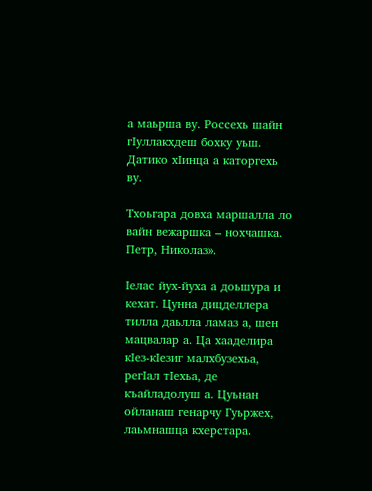а маьрша ву. Россехь шайн гIуллакхдеш бохку уьш. Датико хIинца а каторгехь ву.

Тхоьгара довха маршалла ло вайн вежаршка – нохчашка. Петр, Николаз».

Iелас йух-йуха а доьшура и кехат. Цунна дицделлера тилла даьлла ламаз а, шен мацвалар а. Ца хааделира кIез-кIезиг малхбузехьа, регIал тIехьa, де къайладолуш а. Цуьнан ойланаш генарчу Гуьржех, лаьмнашца кхерстара.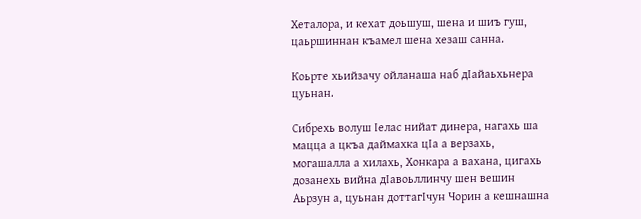Хеталора, и кехат доьшуш, шена и шиъ гуш, цаьршиннан къамел шена хезаш санна.

Коьрте хьийзачу ойланаша наб дIайаьхьнера цуьнан.

Сибрехь волуш Iелас нийат динера, нагахь ша мацца а цкъа даймахка цIа а верзахь, могашалла а хилахь, Хонкара а вахана, цигахь дозанехь вийна дIавоьллинчу шен вешин Аьрзун а, цуьнан доттагIчун Чорин а кешнашна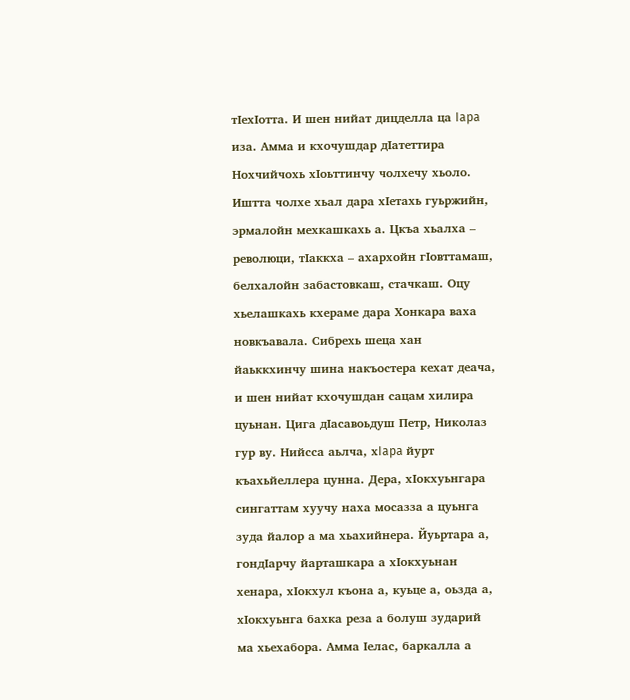тIехIотта. И шен нийат дицделла ца Iapa иза. Амма и кхочушдар дIатеттира Нохчийчохь хIоьттинчу чолхечу хьоло. Иштта чолхе хьал дара хIетахь гуьржийн, эрмалойн мехкашкахь а. Цкъа хьалха – революци, тIаккха – ахархойн гIовттамаш, белхалойн забастовкаш, стачкаш. Оцу хьелашкахь кхераме дара Хонкара ваха новкъавала. Сибрехь шеца хан йаьккхинчу шина накъостера кехат деача, и шен нийат кхочушдан сацам хилира цуьнан. Цига дIасавоьдуш Петр, Николаз гур ву. Нийсса аьлча, хIapa йурт къахьйеллера цунна. Дера, хIокхуьнгара сингаттам хуучу наха мосазза а цуьнга зуда йалор а ма хьахийнера. Йуьртара а, гондIарчу йарташкара а хIокхуьнан хенара, хIокхул къона а, куьце а, оьзда а, хIокхуьнга бахка реза а болуш зударий ма хьехабора. Амма Iелас, баркалла а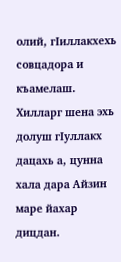олий, гIиллакхехь совцадора и къамелаш. Хилларг шена эхь долуш гIуллакх дацахь а, цунна хала дара Айзин маре йахар дицдан.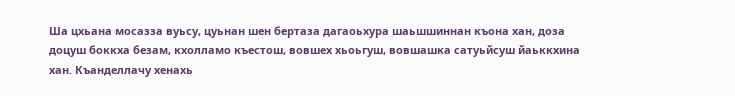Шa цхьана мосазза вуьсу, цуьнан шен бертаза дагаоьхура шаьшшиннан къона хан, доза доцуш боккха безам, кхолламо къестош, вовшех хьоьгуш, вовшашка сатуьйсуш йаьккхина хан. Къанделлачу хенахь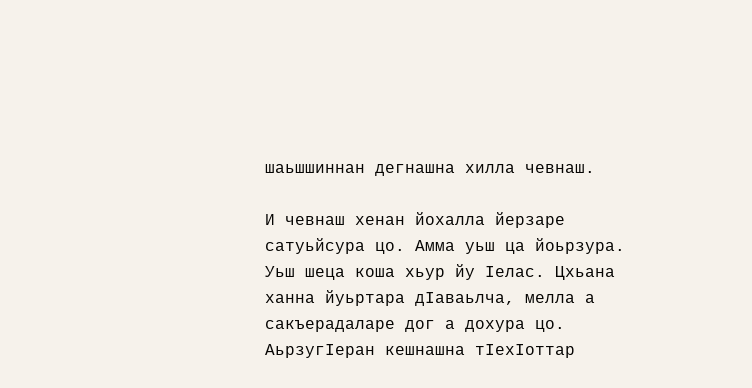шаьшшиннан дегнашна хилла чевнаш.

И чевнаш хенан йохалла йерзаре сатуьйсура цо. Амма уьш ца йоьрзура. Уьш шеца коша хьур йу Iелас. Цхьана ханна йуьртара дIаваьлча, мелла а сакъерадаларе дог а дохура цо. АьрзугIеран кешнашна тIехIоттар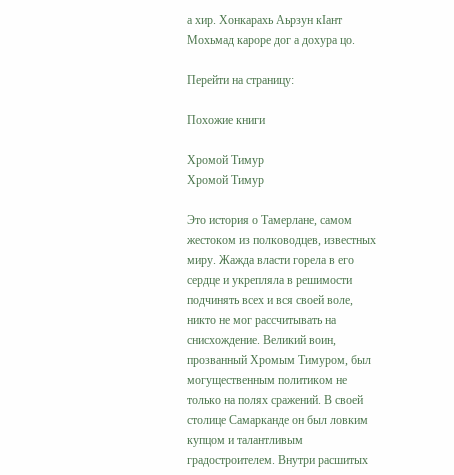а хир. Хонкарахь Аьрзун кIант Мохьмад кароре дог а дохура цо.

Перейти на страницу:

Похожие книги

Хромой Тимур
Хромой Тимур

Это история о Тамерлане, самом жестоком из полководцев, известных миру. Жажда власти горела в его сердце и укрепляла в решимости подчинять всех и вся своей воле, никто не мог рассчитывать на снисхождение. Великий воин, прозванный Хромым Тимуром, был могущественным политиком не только на полях сражений. В своей столице Самарканде он был ловким купцом и талантливым градостроителем. Внутри расшитых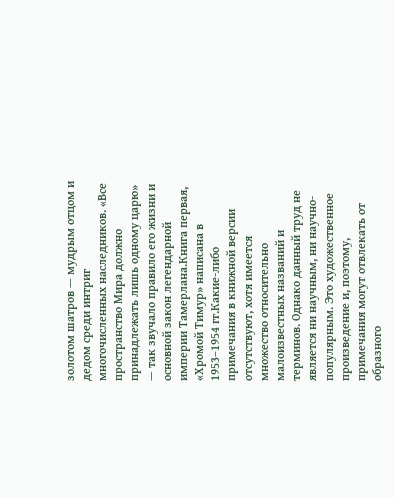золотом шатров — мудрым отцом и дедом среди интриг многочисленных наследников. «Все пространство Мира должно принадлежать лишь одному царю» — так звучало правило его жизни и основной закон легендарной империи Тамерлана.Книга первая, «Хромой Тимур» написана в 1953–1954 гг.Какие-либо примечания в книжной версии отсутствуют, хотя имеется множество относительно малоизвестных названий и терминов. Однако данный труд не является ни научным, ни научно-популярным. Это художественное произведение и, поэтому, примечания могут отвлекать от образного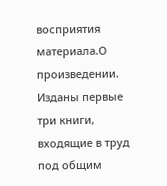восприятия материала.О произведении. Изданы первые три книги, входящие в труд под общим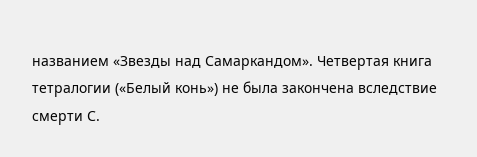названием «Звезды над Самаркандом». Четвертая книга тетралогии («Белый конь») не была закончена вследствие смерти С.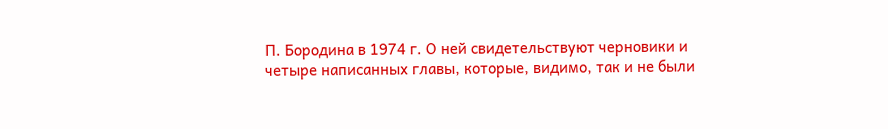П. Бородина в 1974 г. О ней свидетельствуют черновики и четыре написанных главы, которые, видимо, так и не были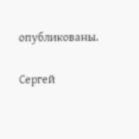опубликованы.

Сергей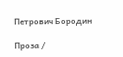Петрович Бородин

Проза /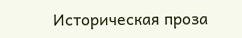Историческая проза